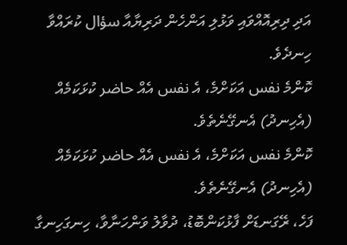އަދި ދިރިއޮއްވައި ވަޅުލި އަންހެން ދަރިޔާއާ سؤال ކުރައްވާ ހިނދެވެ.
ކޮންމެ نفس އަކަށްމެ، އެ نفس އެއް حاضر ކުޅަކަމެއް (އެހިނދު) އެނގޭނެތެވެ.
ކޮންމެ نفس އަކަށްމެ، އެ نفس އެއް حاضر ކުޅަކަމެއް (އެހިނދު) އެނގޭނެތެވެ.
ފަހެ، ރޭގަނޑަށް ފާޅުކަންބޮޑު، ދުވާލު ވަންހަނާވާ، ހިނގަހިނގާ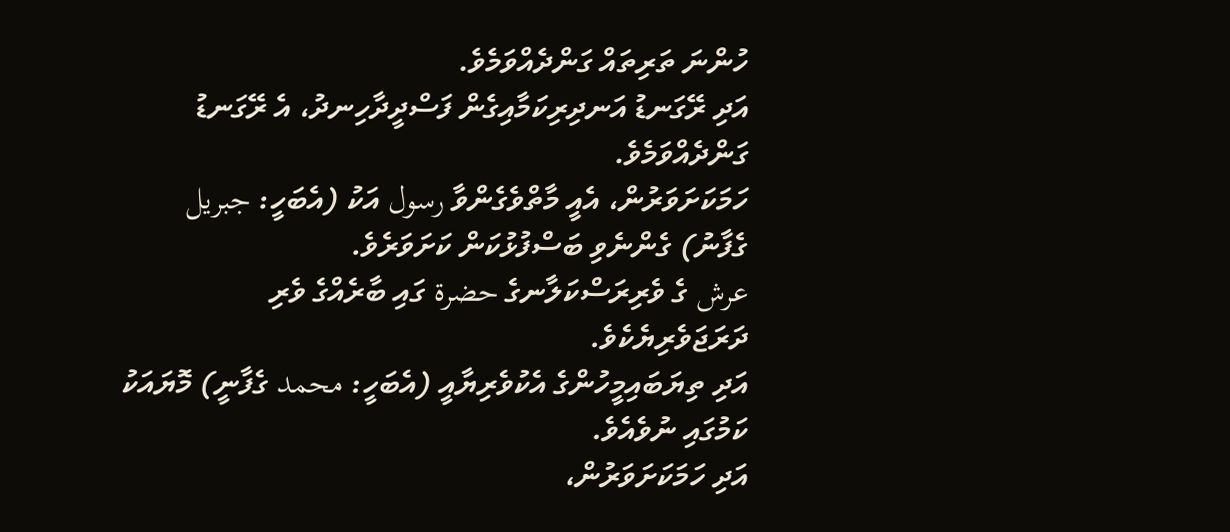ހުންނަ ތަރިތައް ގަންދެއްވަމެވެ.
އަދި ރޭގަނޑު އަނދިރިކަމާއިގެން ފަސްދީދާހިނދު، އެ ރޭގަނޑު ގަންދެއްވަމެވެ.
ހަމަކަށަވަރުން، އެއީ މާތްވެގެންވާ رسول އަކު (އެބަހީ: جبريل ގެފާނު) ގެންނެވި ބަސްފުޅުކަން ކަށަވަރެވެ.
عرش ގެ ވެރިރަސްކަލާނގެ حضرة ގައި ބާރެއްގެ ވެރި ދަރަޖަވެރިޔެކެވެ.
އަދި ތިޔަބައިމީހުންގެ އެކުވެރިޔާއީ (އެބަހީ: محمد ގެފާނީ) މޮޔައަކު ކަމުގައި ނުވެއެވެ.
އަދި ހަމަކަށަވަރުން،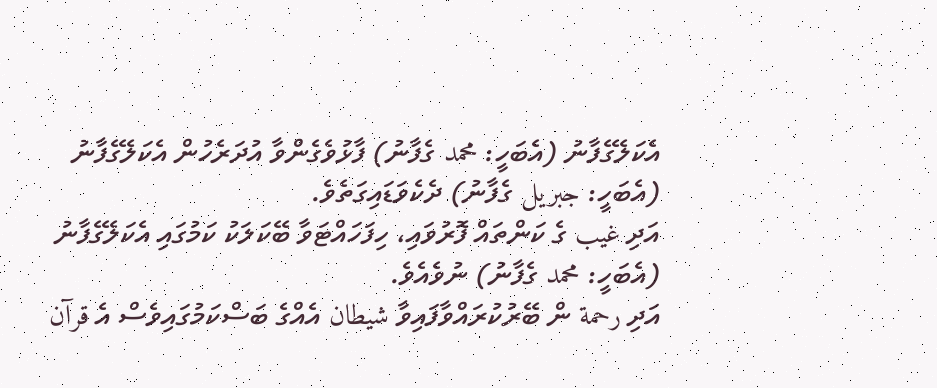އެކަލޭގެފާނު (އެބަހީ: محمد ގެފާނު) ފާޅުވެގެންވާ އުދަރެހުން އެކަލޭގެފާނު (އެބަހީ: جبريل ގެފާނު) ދެކެވަޑައިގަތެވެ.
އަދި غيب ގެ ކަންތައް ފޮރުވައި، ހިފަހައްޓަވާ ބޭކަލަކު ކަމުގައި އެކަލޭގެފާނު (އެބަހީ: محمد ގެފާނު) ނުވެއެވެ.
އަދި رحمة ން ބޭރުކުރައްވާފައިވާ شيطان އެއްގެ ބަސްކަމުގައިވެސް އެ قرآن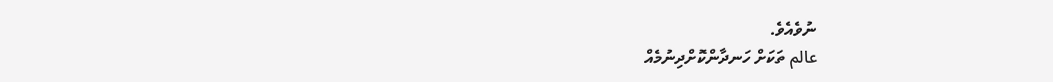ނުވެއެވެ.
عالم ތަކަށް ހަނދާންކޮށްދިނުމެއް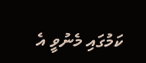ކަމުގައި މެނުވީ އެ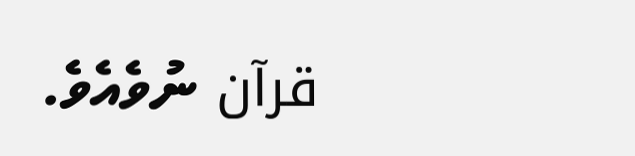قرآن ނުވެއެވެ.